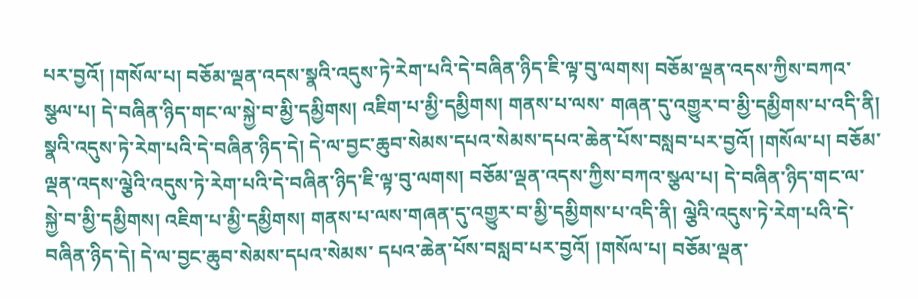པར་བྱའོ། །གསོལ་པ། བཅོམ་ལྡན་འདས་སྣའི་འདུས་ཏེ་རེག་པའི་དེ་བཞིན་ཉིད་ཇི་ལྟ་བུ་ལགས། བཅོམ་ལྡན་འདས་ཀྱིས་བཀའ་སྩལ་པ། དེ་བཞིན་ཉིད་གང་ལ་སྐྱེ་བ་མྱི་དམྱིགས། འཇིག་པ་མྱི་དམྱིགས། གནས་པ་ལས་ གཞན་དུ་འགྱུར་བ་མྱི་དམྱིགས་པ་འདི་ནི། སྣའི་འདུས་ཏེ་རེག་པའི་དེ་བཞིན་ཉིད་དེ། དེ་ལ་བྱང་ཆུབ་སེམས་དཔའ་སེམས་དཔའ་ཆེན་པོས་བསླབ་པར་བྱའོ། །གསོལ་པ། བཅོམ་ལྡན་འདས་ལྕེའི་འདུས་ཏེ་རེག་པའི་དེ་བཞིན་ཉིད་ཇི་ལྟ་བུ་ལགས། བཅོམ་ལྡན་འདས་ཀྱིས་བཀའ་སྩལ་པ། དེ་བཞིན་ཉིད་གང་ལ་སྐྱེ་བ་མྱི་དམྱིགས། འཇིག་པ་མྱི་དམྱིགས། གནས་པ་ལས་གཞན་དུ་འགྱུར་བ་མྱི་དམྱིགས་པ་འདི་ནི། ལྕེའི་འདུས་ཏེ་རེག་པའི་དེ་བཞིན་ཉིད་དེ། དེ་ལ་བྱང་ཆུབ་སེམས་དཔའ་སེམས་ དཔའ་ཆེན་པོས་བསླབ་པར་བྱའོ། །གསོལ་པ། བཅོམ་ལྡན་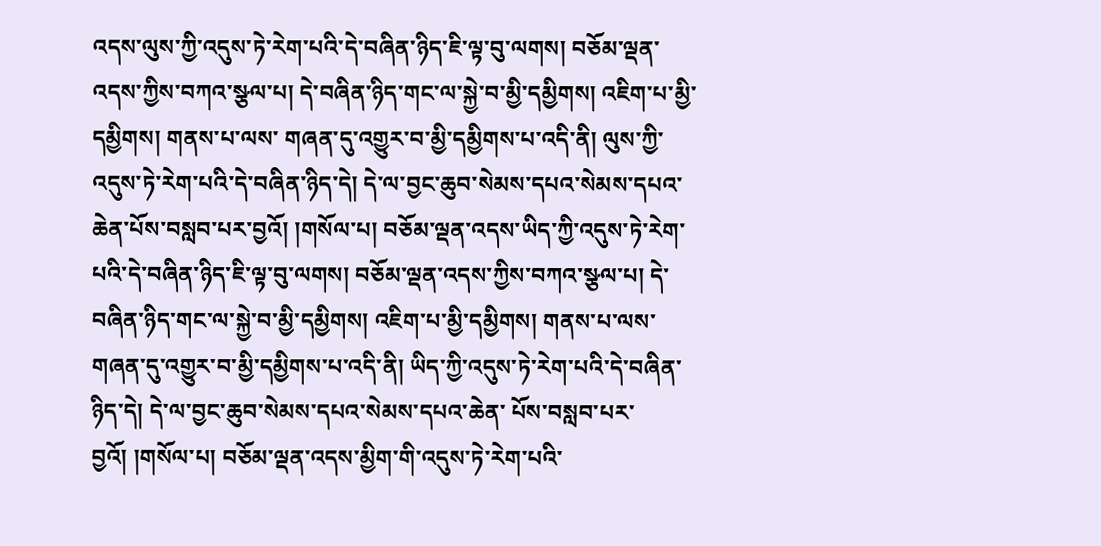འདས་ལུས་ཀྱི་འདུས་ཏེ་རེག་པའི་དེ་བཞིན་ཉིད་ཇི་ལྟ་བུ་ལགས། བཅོམ་ལྡན་འདས་ཀྱིས་བཀའ་སྩལ་པ། དེ་བཞིན་ཉིད་གང་ལ་སྐྱེ་བ་མྱི་དམྱིགས། འཇིག་པ་མྱི་དམྱིགས། གནས་པ་ལས་ གཞན་དུ་འགྱུར་བ་མྱི་དམྱིགས་པ་འདི་ནི། ལུས་ཀྱི་འདུས་ཏེ་རེག་པའི་དེ་བཞིན་ཉིད་དེ། དེ་ལ་བྱང་ཆུབ་སེམས་དཔའ་སེམས་དཔའ་ཆེན་པོས་བསླབ་པར་བྱའོ། །གསོལ་པ། བཅོམ་ལྡན་འདས་ཡིད་ཀྱི་འདུས་ཏེ་རེག་པའི་དེ་བཞིན་ཉིད་ཇི་ལྟ་བུ་ལགས། བཅོམ་ལྡན་འདས་ཀྱིས་བཀའ་སྩལ་པ། དེ་བཞིན་ཉིད་གང་ལ་སྐྱེ་བ་མྱི་དམྱིགས། འཇིག་པ་མྱི་དམྱིགས། གནས་པ་ལས་གཞན་དུ་འགྱུར་བ་མྱི་དམྱིགས་པ་འདི་ནི། ཡིད་ཀྱི་འདུས་ཏེ་རེག་པའི་དེ་བཞིན་ཉིད་དེ། དེ་ལ་བྱང་ཆུབ་སེམས་དཔའ་སེམས་དཔའ་ཆེན་ པོས་བསླབ་པར་བྱའོ། །གསོལ་པ། བཅོམ་ལྡན་འདས་མྱིག་གི་འདུས་ཏེ་རེག་པའི་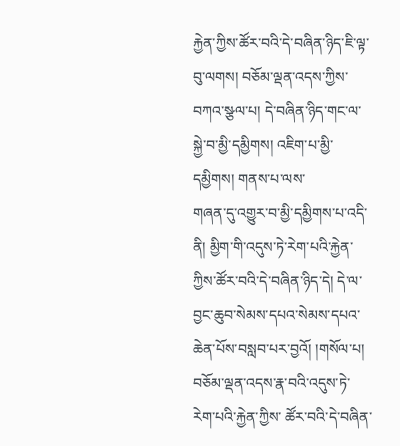རྐྱེན་ཀྱིས་ཚོར་བའི་དེ་བཞིན་ཉིད་ཇི་ལྟ་བུ་ལགས། བཅོམ་ལྡན་འདས་ཀྱིས་བཀའ་སྩལ་པ། དེ་བཞིན་ཉིད་གང་ལ་སྐྱེ་བ་མྱི་དམྱིགས། འཇིག་པ་མྱི་དམྱིགས། གནས་པ་ལས་
གཞན་དུ་འགྱུར་བ་མྱི་དམྱིགས་པ་འདི་ནི། མྱིག་གི་འདུས་ཏེ་རེག་པའི་རྐྱེན་ཀྱིས་ཚོར་བའི་དེ་བཞིན་ཉིད་དེ། དེ་ལ་བྱང་ཆུབ་སེམས་དཔའ་སེམས་དཔའ་ཆེན་པོས་བསླབ་པར་བྱའོ། །གསོལ་པ། བཅོམ་ལྡན་འདས་རྣ་བའི་འདུས་ཏེ་རེག་པའི་རྐྱེན་ཀྱིས་ ཚོར་བའི་དེ་བཞིན་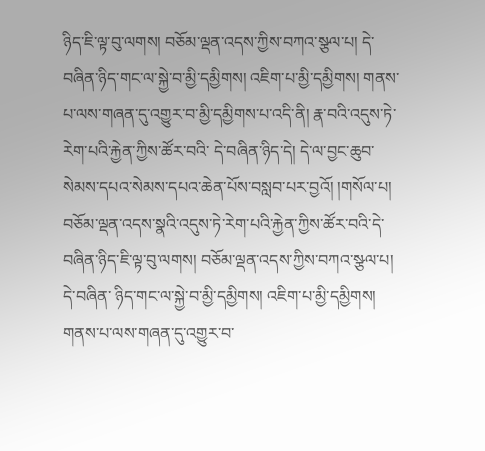ཉིད་ཇི་ལྟ་བུ་ལགས། བཅོམ་ལྡན་འདས་ཀྱིས་བཀའ་སྩལ་པ། དེ་བཞིན་ཉིད་གང་ལ་སྐྱེ་བ་མྱི་དམྱིགས། འཇིག་པ་མྱི་དམྱིགས། གནས་པ་ལས་གཞན་དུ་འགྱུར་བ་མྱི་དམྱིགས་པ་འདི་ནི། རྣ་བའི་འདུས་ཏེ་རེག་པའི་རྐྱེན་ཀྱིས་ཚོར་བའི་ དེ་བཞིན་ཉིད་དེ། དེ་ལ་བྱང་ཆུབ་སེམས་དཔའ་སེམས་དཔའ་ཆེན་པོས་བསླབ་པར་བྱའོ། །གསོལ་པ། བཅོམ་ལྡན་འདས་སྣའི་འདུས་ཏེ་རེག་པའི་རྐྱེན་ཀྱིས་ཚོར་བའི་དེ་བཞིན་ཉིད་ཇི་ལྟ་བུ་ལགས། བཅོམ་ལྡན་འདས་ཀྱིས་བཀའ་སྩལ་པ། དེ་བཞིན་ ཉིད་གང་ལ་སྐྱེ་བ་མྱི་དམྱིགས། འཇིག་པ་མྱི་དམྱིགས། གནས་པ་ལས་གཞན་དུ་འགྱུར་བ་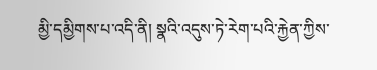མྱི་དམྱིགས་པ་འདི་ནི། སྣའི་འདུས་ཏེ་རེག་པའི་རྐྱེན་ཀྱིས་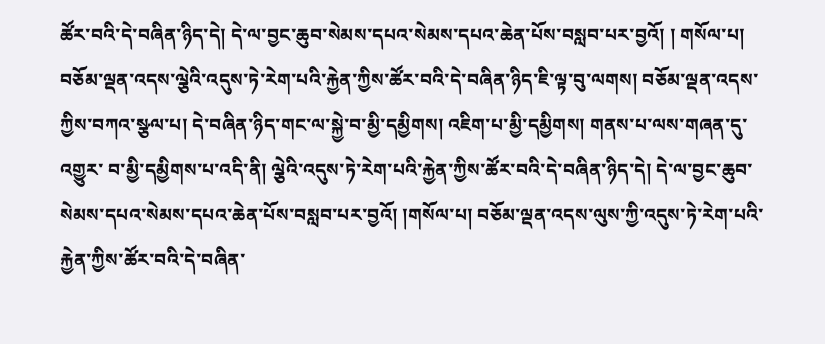ཚོར་བའི་དེ་བཞིན་ཉིད་དེ། དེ་ལ་བྱང་ཆུབ་སེམས་དཔའ་སེམས་དཔའ་ཆེན་པོས་བསླབ་པར་བྱའོ། ། གསོལ་པ། བཅོམ་ལྡན་འདས་ལྕེའི་འདུས་ཏེ་རེག་པའི་རྐྱེན་ཀྱིས་ཚོར་བའི་དེ་བཞིན་ཉིད་ཇི་ལྟ་བུ་ལགས། བཅོམ་ལྡན་འདས་ཀྱིས་བཀའ་སྩལ་པ། དེ་བཞིན་ཉིད་གང་ལ་སྐྱེ་བ་མྱི་དམྱིགས། འཇིག་པ་མྱི་དམྱིགས། གནས་པ་ལས་གཞན་དུ་འགྱུར་ བ་མྱི་དམྱིགས་པ་འདི་ནི། ལྕེའི་འདུས་ཏེ་རེག་པའི་རྐྱེན་ཀྱིས་ཚོར་བའི་དེ་བཞིན་ཉིད་དེ། དེ་ལ་བྱང་ཆུབ་སེམས་དཔའ་སེམས་དཔའ་ཆེན་པོས་བསླབ་པར་བྱའོ། །གསོལ་པ། བཅོམ་ལྡན་འདས་ལུས་ཀྱི་འདུས་ཏེ་རེག་པའི་རྐྱེན་ཀྱིས་ཚོར་བའི་དེ་བཞིན་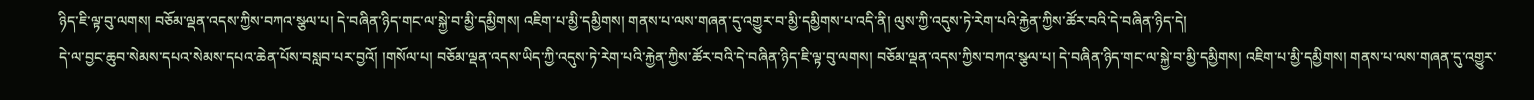ཉིད་ཇི་ལྟ་བུ་ལགས། བཅོམ་ལྡན་འདས་ཀྱིས་བཀའ་སྩལ་པ། དེ་བཞིན་ཉིད་གང་ལ་སྐྱེ་བ་མྱི་དམྱིགས། འཇིག་པ་མྱི་དམྱིགས། གནས་པ་ལས་གཞན་དུ་འགྱུར་བ་མྱི་དམྱིགས་པ་འདི་ནི། ལུས་ཀྱི་འདུས་ཏེ་རེག་པའི་རྐྱེན་ཀྱིས་ཚོར་བའི་དེ་བཞིན་ཉིད་དེ།
དེ་ལ་བྱང་ཆུབ་སེམས་དཔའ་སེམས་དཔའ་ཆེན་པོས་བསླབ་པར་བྱའོ། །གསོལ་པ། བཅོམ་ལྡན་འདས་ཡིད་ཀྱི་འདུས་ཏེ་རེག་པའི་རྐྱེན་ཀྱིས་ཚོར་བའི་དེ་བཞིན་ཉིད་ཇི་ལྟ་བུ་ལགས། བཅོམ་ལྡན་འདས་ཀྱིས་བཀའ་སྩལ་པ། དེ་བཞིན་ཉིད་གང་ལ་སྐྱེ་བ་མྱི་དམྱིགས། འཇིག་པ་མྱི་དམྱིགས། གནས་པ་ལས་གཞན་དུ་འགྱུར་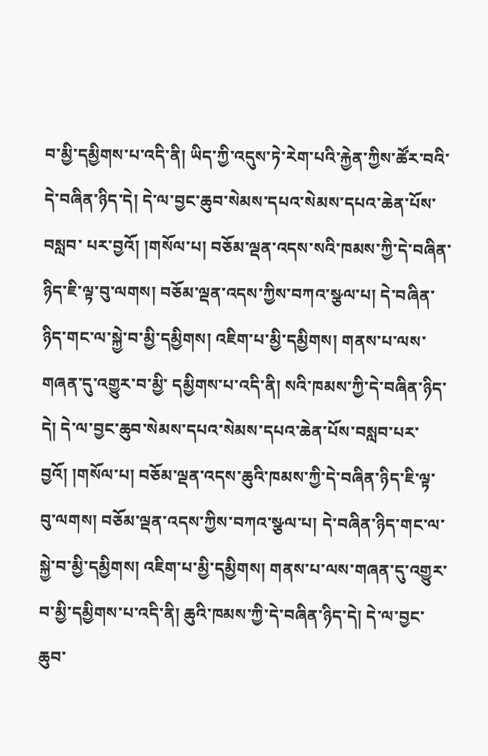བ་མྱི་དམྱིགས་པ་འདི་ནི། ཡིད་ཀྱི་འདུས་ཏེ་རེག་པའི་རྐྱེན་ཀྱིས་ཚོར་བའི་དེ་བཞིན་ཉིད་དེ། དེ་ལ་བྱང་ཆུབ་སེམས་དཔའ་སེམས་དཔའ་ཆེན་པོས་བསླབ་ པར་བྱའོ། །གསོལ་པ། བཅོམ་ལྡན་འདས་སའི་ཁམས་ཀྱི་དེ་བཞིན་ཉིད་ཇི་ལྟ་བུ་ལགས། བཅོམ་ལྡན་འདས་ཀྱིས་བཀའ་སྩལ་པ། དེ་བཞིན་ཉིད་གང་ལ་སྐྱེ་བ་མྱི་དམྱིགས། འཇིག་པ་མྱི་དམྱིགས། གནས་པ་ལས་གཞན་དུ་འགྱུར་བ་མྱི་ དམྱིགས་པ་འདི་ནི། སའི་ཁམས་ཀྱི་དེ་བཞིན་ཉིད་དེ། དེ་ལ་བྱང་ཆུབ་སེམས་དཔའ་སེམས་དཔའ་ཆེན་པོས་བསླབ་པར་བྱའོ། །གསོལ་པ། བཅོམ་ལྡན་འདས་ཆུའི་ཁམས་ཀྱི་དེ་བཞིན་ཉིད་ཇི་ལྟ་བུ་ལགས། བཅོམ་ལྡན་འདས་ཀྱིས་བཀའ་སྩལ་པ། དེ་བཞིན་ཉིད་གང་ལ་སྐྱེ་བ་མྱི་དམྱིགས། འཇིག་པ་མྱི་དམྱིགས། གནས་པ་ལས་གཞན་དུ་འགྱུར་བ་མྱི་དམྱིགས་པ་འདི་ནི། ཆུའི་ཁམས་ཀྱི་དེ་བཞིན་ཉིད་དེ། དེ་ལ་བྱང་ཆུབ་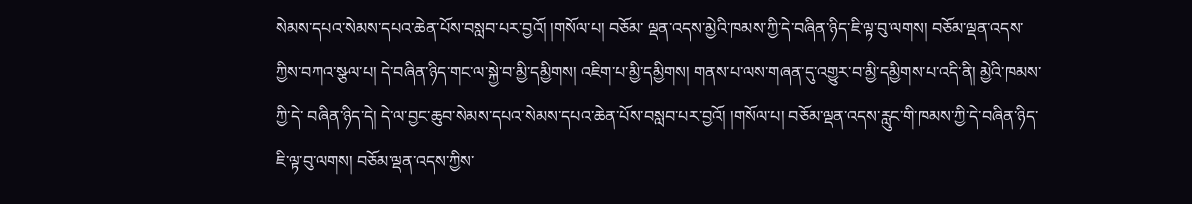སེམས་དཔའ་སེམས་དཔའ་ཆེན་པོས་བསླབ་པར་བྱའོ། །གསོལ་པ། བཅོམ་ ལྡན་འདས་མྱེའི་ཁམས་ཀྱི་དེ་བཞིན་ཉིད་ཇི་ལྟ་བུ་ལགས། བཅོམ་ལྡན་འདས་ཀྱིས་བཀའ་སྩལ་པ། དེ་བཞིན་ཉིད་གང་ལ་སྐྱེ་བ་མྱི་དམྱིགས། འཇིག་པ་མྱི་དམྱིགས། གནས་པ་ལས་གཞན་དུ་འགྱུར་བ་མྱི་དམྱིགས་པ་འདི་ནི། མྱེའི་ཁམས་ཀྱི་དེ་ བཞིན་ཉིད་དེ། དེ་ལ་བྱང་ཆུབ་སེམས་དཔའ་སེམས་དཔའ་ཆེན་པོས་བསླབ་པར་བྱའོ། །གསོལ་པ། བཅོམ་ལྡན་འདས་རླུང་གི་ཁམས་ཀྱི་དེ་བཞིན་ཉིད་ཇི་ལྟ་བུ་ལགས། བཅོམ་ལྡན་འདས་ཀྱིས་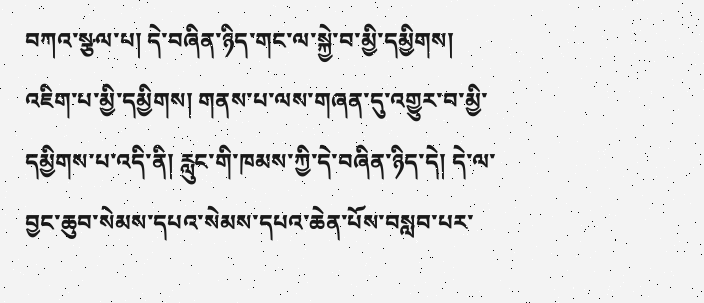བཀའ་སྩལ་པ། དེ་བཞིན་ཉིད་གང་ལ་སྐྱེ་བ་མྱི་དམྱིགས།
འཇིག་པ་མྱི་དམྱིགས། གནས་པ་ལས་གཞན་དུ་འགྱུར་བ་མྱི་དམྱིགས་པ་འདི་ནི། རླུང་གི་ཁམས་ཀྱི་དེ་བཞིན་ཉིད་དེ། དེ་ལ་བྱང་ཆུབ་སེམས་དཔའ་སེམས་དཔའ་ཆེན་པོས་བསླབ་པར་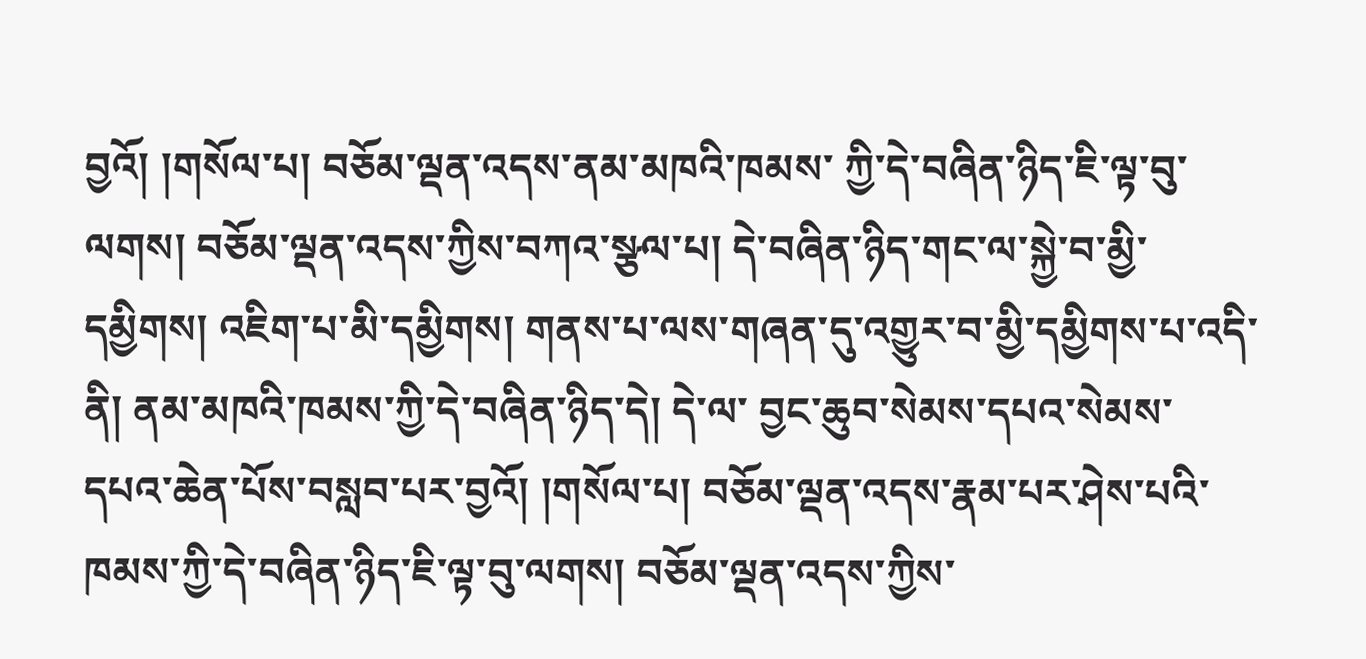བྱའོ། །གསོལ་པ། བཅོམ་ལྡན་འདས་ནམ་མཁའི་ཁམས་ ཀྱི་དེ་བཞིན་ཉིད་ཇི་ལྟ་བུ་ལགས། བཅོམ་ལྡན་འདས་ཀྱིས་བཀའ་སྩལ་པ། དེ་བཞིན་ཉིད་གང་ལ་སྐྱེ་བ་མྱི་དམྱིགས། འཇིག་པ་མི་དམྱིགས། གནས་པ་ལས་གཞན་དུ་འགྱུར་བ་མྱི་དམྱིགས་པ་འདི་ནི། ནམ་མཁའི་ཁམས་ཀྱི་དེ་བཞིན་ཉིད་དེ། དེ་ལ་ བྱང་ཆུབ་སེམས་དཔའ་སེམས་དཔའ་ཆེན་པོས་བསླབ་པར་བྱའོ། །གསོལ་པ། བཅོམ་ལྡན་འདས་རྣམ་པར་ཤེས་པའི་ཁམས་ཀྱི་དེ་བཞིན་ཉིད་ཇི་ལྟ་བུ་ལགས། བཅོམ་ལྡན་འདས་ཀྱིས་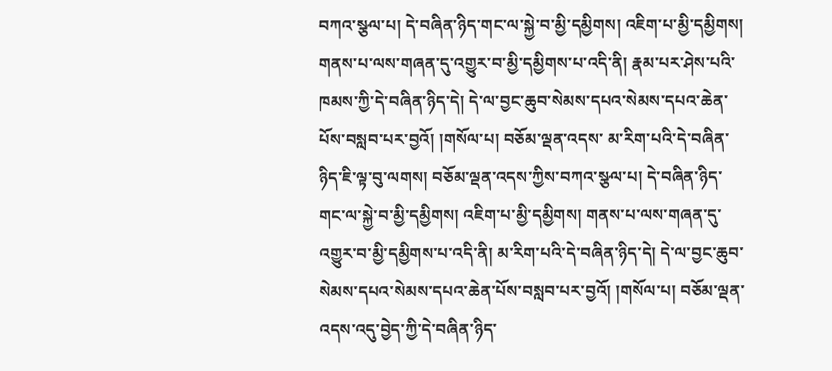བཀའ་སྩལ་པ། དེ་བཞིན་ཉིད་གང་ལ་སྐྱེ་བ་མྱི་དམྱིགས། འཇིག་པ་མྱི་དམྱིགས། གནས་པ་ལས་གཞན་དུ་འགྱུར་བ་མྱི་དམྱིགས་པ་འདི་ནི། རྣམ་པར་ཤེས་པའི་ཁམས་ཀྱི་དེ་བཞིན་ཉིད་དེ། དེ་ལ་བྱང་ཆུབ་སེམས་དཔའ་སེམས་དཔའ་ཆེན་པོས་བསླབ་པར་བྱའོ། །གསོལ་པ། བཅོམ་ལྡན་འདས་ མ་རིག་པའི་དེ་བཞིན་ཉིད་ཇི་ལྟ་བུ་ལགས། བཅོམ་ལྡན་འདས་ཀྱིས་བཀའ་སྩལ་པ། དེ་བཞིན་ཉིད་གང་ལ་སྐྱེ་བ་མྱི་དམྱིགས། འཇིག་པ་མྱི་དམྱིགས། གནས་པ་ལས་གཞན་དུ་འགྱུར་བ་མྱི་དམྱིགས་པ་འདི་ནི། མ་རིག་པའི་དེ་བཞིན་ཉིད་དེ། དེ་ལ་བྱང་ཆུབ་ སེམས་དཔའ་སེམས་དཔའ་ཆེན་པོས་བསླབ་པར་བྱའོ། །གསོལ་པ། བཅོམ་ལྡན་འདས་འདུ་བྱེད་ཀྱི་དེ་བཞིན་ཉིད་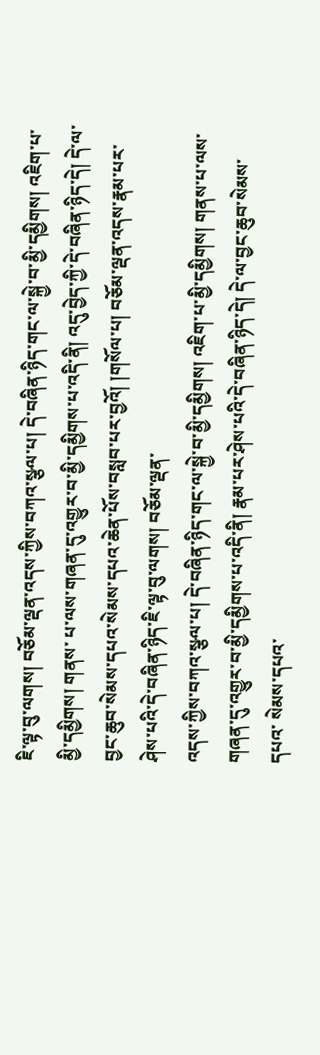ཇི་ལྟ་བུ་ལགས། བཅོམ་ལྡན་འདས་ཀྱིས་བཀའ་སྩལ་པ། དེ་བཞིན་ཉིད་གང་ལ་སྐྱེ་བ་མྱི་དམྱིགས། འཇིག་པ་མྱི་དམྱིགས། གནས་ པ་ལས་གཞན་དུ་འགྱུར་བ་མྱི་དམྱིགས་པ་འདི་ནི། འདུ་བྱེད་ཀྱི་དེ་བཞིན་ཉིད་དེ། དེ་ལ་བྱང་ཆུབ་སེམས་དཔའ་སེམས་དཔའ་ཆེན་པོས་བསླབ་པར་བྱའོ། །གསོལ་པ། བཅོམ་ལྡན་འདས་རྣམ་པར་ཤེས་པའི་དེ་བཞིན་ཉིད་ཇི་ལྟ་བུ་ལགས། བཅོམ་ལྡན་
འདས་ཀྱིས་བཀའ་སྩལ་པ། དེ་བཞིན་ཉིད་གང་ལ་སྐྱེ་བ་མྱི་དམྱིགས། འཇིག་པ་མྱི་དམྱིགས། གནས་པ་ལས་གཞན་དུ་འགྱུར་བ་མྱི་དམྱིགས་པ་འདི་ནི། རྣམ་པར་ཤེས་པའི་དེ་བཞིན་ཉིད་དེ། དེ་ལ་བྱང་ཆུབ་སེམས་དཔའ་ སེམས་དཔའ་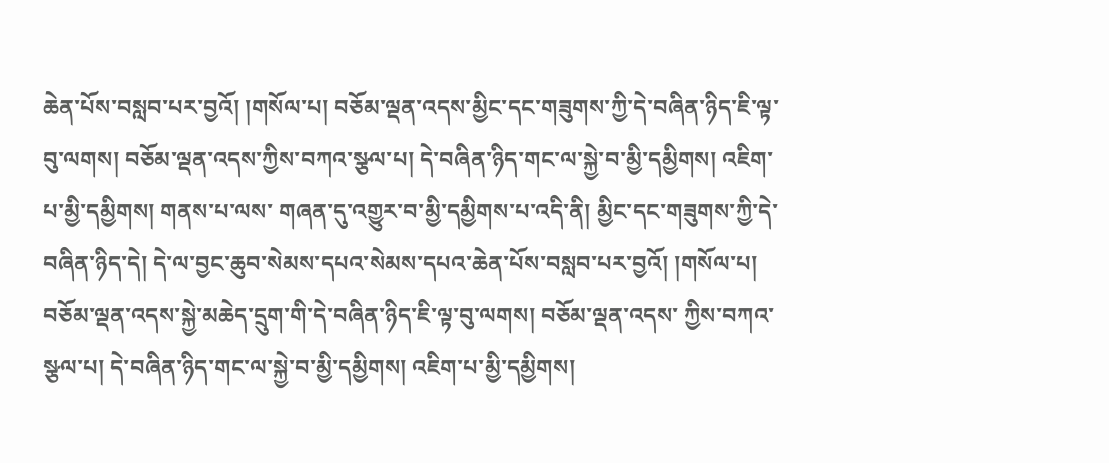ཆེན་པོས་བསླབ་པར་བྱའོ། །གསོལ་པ། བཅོམ་ལྡན་འདས་མྱིང་དང་གཟུགས་ཀྱི་དེ་བཞིན་ཉིད་ཇི་ལྟ་བུ་ལགས། བཅོམ་ལྡན་འདས་ཀྱིས་བཀའ་སྩལ་པ། དེ་བཞིན་ཉིད་གང་ལ་སྐྱེ་བ་མྱི་དམྱིགས། འཇིག་པ་མྱི་དམྱིགས། གནས་པ་ལས་ གཞན་དུ་འགྱུར་བ་མྱི་དམྱིགས་པ་འདི་ནི། མྱིང་དང་གཟུགས་ཀྱི་དེ་བཞིན་ཉིད་དེ། དེ་ལ་བྱང་ཆུབ་སེམས་དཔའ་སེམས་དཔའ་ཆེན་པོས་བསླབ་པར་བྱའོ། །གསོལ་པ། བཅོམ་ལྡན་འདས་སྐྱེ་མཆེད་དྲུག་གི་དེ་བཞིན་ཉིད་ཇི་ལྟ་བུ་ལགས། བཅོམ་ལྡན་འདས་ ཀྱིས་བཀའ་སྩལ་པ། དེ་བཞིན་ཉིད་གང་ལ་སྐྱེ་བ་མྱི་དམྱིགས། འཇིག་པ་མྱི་དམྱིགས།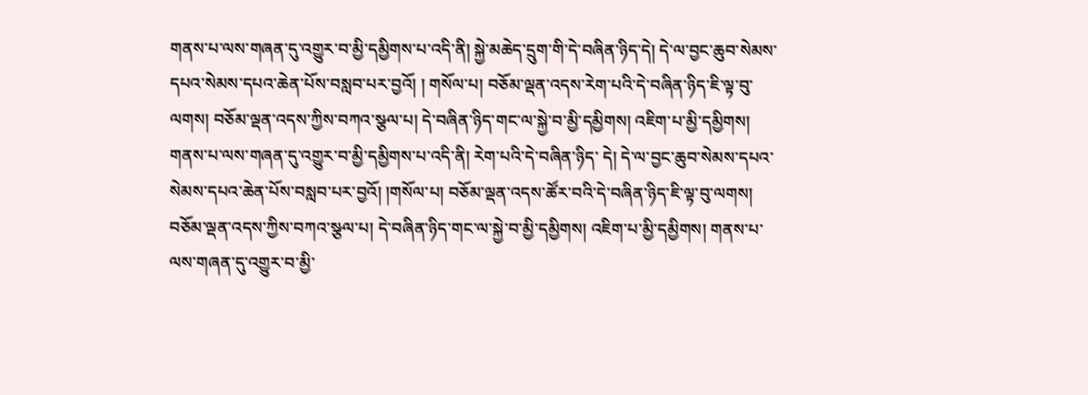གནས་པ་ལས་གཞན་དུ་འགྱུར་བ་མྱི་དམྱིགས་པ་འདི་ནི། སྐྱེ་མཆེད་དྲུག་གི་དེ་བཞིན་ཉིད་དེ། དེ་ལ་བྱང་ཆུབ་སེམས་དཔའ་སེམས་དཔའ་ཆེན་པོས་བསླབ་པར་བྱའོ། ། གསོལ་པ། བཅོམ་ལྡན་འདས་རེག་པའི་དེ་བཞིན་ཉིད་ཇི་ལྟ་བུ་ལགས། བཅོམ་ལྡན་འདས་ཀྱིས་བཀའ་སྩལ་པ། དེ་བཞིན་ཉིད་གང་ལ་སྐྱེ་བ་མྱི་དམྱིགས། འཇིག་པ་མྱི་དམྱིགས། གནས་པ་ལས་གཞན་དུ་འགྱུར་བ་མྱི་དམྱིགས་པ་འདི་ནི། རེག་པའི་དེ་བཞིན་ཉིད་ དེ། དེ་ལ་བྱང་ཆུབ་སེམས་དཔའ་སེམས་དཔའ་ཆེན་པོས་བསླབ་པར་བྱའོ། །གསོལ་པ། བཅོམ་ལྡན་འདས་ཚོར་བའི་དེ་བཞིན་ཉིད་ཇི་ལྟ་བུ་ལགས། བཅོམ་ལྡན་འདས་ཀྱིས་བཀའ་སྩལ་པ། དེ་བཞིན་ཉིད་གང་ལ་སྐྱེ་བ་མྱི་དམྱིགས། འཇིག་པ་མྱི་དམྱིགས། གནས་པ་ལས་གཞན་དུ་འགྱུར་བ་མྱི་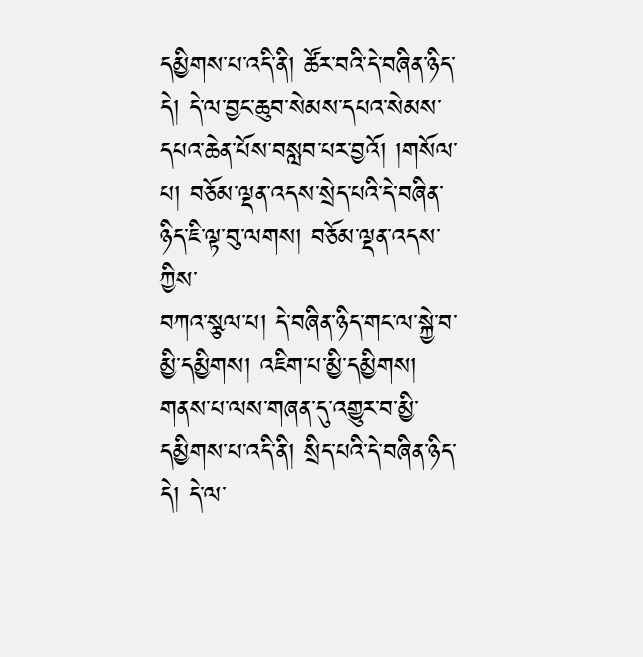དམྱིགས་པ་འདི་ནི། ཚོར་བའི་དེ་བཞིན་ཉིད་དེ། དེ་ལ་བྱང་ཆུབ་སེམས་དཔའ་སེམས་དཔའ་ཆེན་པོས་བསླབ་པར་བྱའོ། །གསོལ་པ། བཅོམ་ལྡན་འདས་སྲེད་པའི་དེ་བཞིན་ཉིད་ཇི་ལྟ་བུ་ལགས། བཅོམ་ལྡན་འདས་ཀྱིས་
བཀའ་སྩལ་པ། དེ་བཞིན་ཉིད་གང་ལ་སྐྱེ་བ་མྱི་དམྱིགས། འཇིག་པ་མྱི་དམྱིགས། གནས་པ་ལས་གཞན་དུ་འགྱུར་བ་མྱི་དམྱིགས་པ་འདི་ནི། སྲིད་པའི་དེ་བཞིན་ཉིད་དེ། དེ་ལ་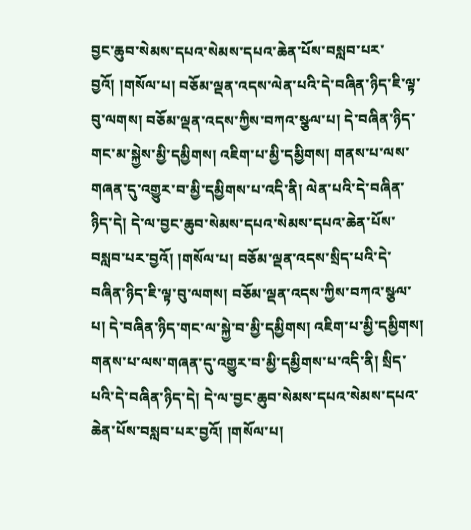བྱང་ཆུབ་སེམས་དཔའ་སེམས་དཔའ་ཆེན་པོས་བསླབ་པར་བྱའོ། །གསོལ་པ། བཅོམ་ལྡན་འདས་ལེན་པའི་དེ་བཞིན་ཉིད་ཇི་ལྟ་བུ་ལགས། བཅོམ་ལྡན་འདས་ཀྱིས་བཀའ་སྩལ་པ། དེ་བཞིན་ཉིད་གང་མ་སྐྱེས་མྱི་དམྱིགས། འཇིག་པ་མྱི་དམྱིགས། གནས་པ་ལས་གཞན་དུ་འགྱུར་བ་མྱི་དམྱིགས་པ་འདི་ནི། ལེན་པའི་དེ་བཞིན་ཉིད་དེ། དེ་ལ་བྱང་ཆུབ་སེམས་དཔའ་སེམས་དཔའ་ཆེན་པོས་བསླབ་པར་བྱའོ། །གསོལ་པ། བཅོམ་ལྡན་འདས་སྲིད་པའི་དེ་བཞིན་ཉིད་ཇི་ལྟ་བུ་ལགས། བཅོམ་ལྡན་འདས་ཀྱིས་བཀའ་སྩལ་པ། དེ་བཞིན་ཉིད་གང་ལ་སྐྱེ་བ་མྱི་དམྱིགས། འཇིག་པ་མྱི་དམྱིགས། གནས་པ་ལས་གཞན་དུ་འགྱུར་བ་མྱི་དམྱིགས་པ་འདི་ནི། སྲིད་པའི་དེ་བཞིན་ཉིད་དེ། དེ་ལ་བྱང་ཆུབ་སེམས་དཔའ་སེམས་དཔའ་ཆེན་པོས་བསླབ་པར་བྱའོ། །གསོལ་པ།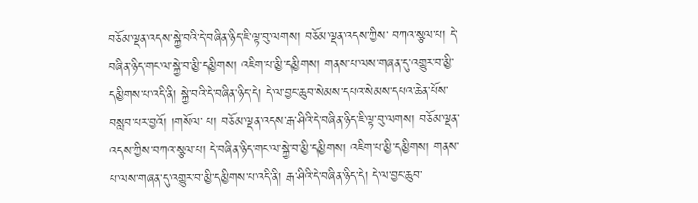བཅོམ་ལྡན་འདས་སྐྱེ་བའི་དེ་བཞིན་ཉིད་ཇི་ལྟ་བུ་ལགས། བཅོམ་ལྡན་འདས་ཀྱིས་ བཀའ་སྩལ་པ། དེ་བཞིན་ཉིད་གང་ལ་སྐྱེ་བ་མྱི་དམྱིགས། འཇིག་པ་མྱི་དམྱིགས། གནས་པ་ལས་གཞན་དུ་འགྱུར་བ་མྱི་དམྱིགས་པ་འདི་ནི། སྐྱེ་བའི་དེ་བཞིན་ཉིད་དེ། དེ་ལ་བྱང་ཆུབ་སེམས་དཔའ་སེམས་དཔའ་ཆེན་པོས་བསླབ་པར་བྱའོ། །གསོལ་ པ། བཅོམ་ལྡན་འདས་རྒ་ཤིའི་དེ་བཞིན་ཉིད་ཇི་ལྟ་བུ་ལགས། བཅོམ་ལྡན་འདས་ཀྱིས་བཀའ་སྩལ་པ། དེ་བཞིན་ཉིད་གང་ལ་སྐྱེ་བ་མྱི་དམྱིགས། འཇིག་པ་མྱི་དམྱིགས། གནས་པ་ལས་གཞན་དུ་འགྱུར་བ་མྱི་དམྱིགས་པ་འདི་ནི། རྒ་ཤིའི་དེ་བཞིན་ཉིད་དེ། དེ་ལ་བྱང་ཆུབ་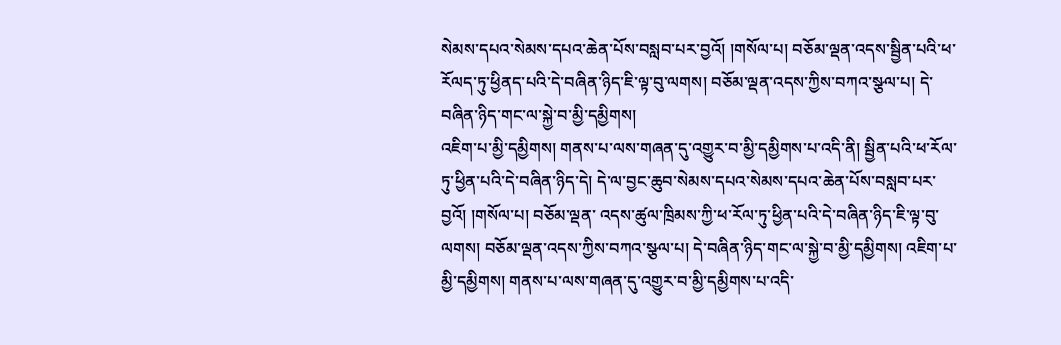སེམས་དཔའ་སེམས་དཔའ་ཆེན་པོས་བསླབ་པར་བྱའོ། །གསོལ་པ། བཅོམ་ལྡན་འདས་སྦྱིན་པའི་ཕ་རོལད་ཏུ་ཕྱིནད་པའི་དེ་བཞིན་ཉིད་ཇི་ལྟ་བུ་ལགས། བཅོམ་ལྡན་འདས་ཀྱིས་བཀའ་སྩལ་པ། དེ་བཞིན་ཉིད་གང་ལ་སྐྱེ་བ་མྱི་དམྱིགས།
འཇིག་པ་མྱི་དམྱིགས། གནས་པ་ལས་གཞན་དུ་འགྱུར་བ་མྱི་དམྱིགས་པ་འདི་ནི། སྦྱིན་པའི་ཕ་རོལ་ཏུ་ཕྱིན་པའི་དེ་བཞིན་ཉིད་དེ། དེ་ལ་བྱང་ཆུབ་སེམས་དཔའ་སེམས་དཔའ་ཆེན་པོས་བསླབ་པར་བྱའོ། །གསོལ་པ། བཅོམ་ལྡན་ འདས་ཚུལ་ཁྲིམས་ཀྱི་ཕ་རོལ་ཏུ་ཕྱིན་པའི་དེ་བཞིན་ཉིད་ཇི་ལྟ་བུ་ལགས། བཅོམ་ལྡན་འདས་ཀྱིས་བཀའ་སྩལ་པ། དེ་བཞིན་ཉིད་གང་ལ་སྐྱེ་བ་མྱི་དམྱིགས། འཇིག་པ་མྱི་དམྱིགས། གནས་པ་ལས་གཞན་དུ་འགྱུར་བ་མྱི་དམྱིགས་པ་འདི་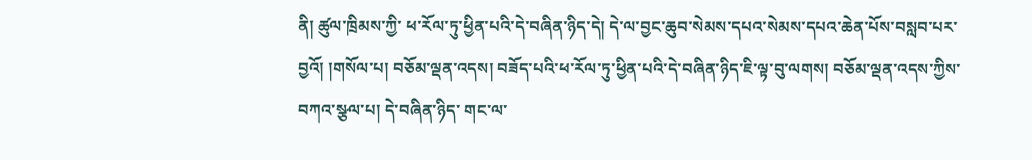ནི། ཚུལ་ཁྲིམས་ཀྱི་ ཕ་རོལ་ཏུ་ཕྱིན་པའི་དེ་བཞིན་ཉིད་དེ། དེ་ལ་བྱང་ཆུབ་སེམས་དཔའ་སེམས་དཔའ་ཆེན་པོས་བསླབ་པར་བྱའོ། །གསོལ་པ། བཅོམ་ལྡན་འདས། བཟོད་པའི་ཕ་རོལ་ཏུ་ཕྱིན་པའི་དེ་བཞིན་ཉིད་ཇི་ལྟ་བུ་ལགས། བཅོམ་ལྡན་འདས་ཀྱིས་བཀའ་སྩལ་པ། དེ་བཞིན་ཉིད་ གང་ལ་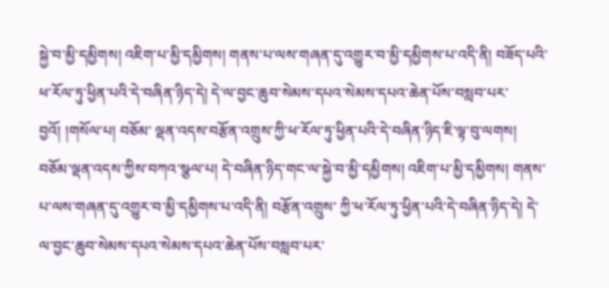སྐྱེ་བ་མྱི་དམྱིགས། འཇིག་པ་མྱི་དམྱིགས། གནས་པ་ལས་གཞན་དུ་འགྱུར་བ་མྱི་དམྱིགས་པ་འདི་ནི། བཟོད་པའི་ཕ་རོལ་ཏུ་ཕྱིན་པའི་དེ་བཞིན་ཉིད་དེ། དེ་ལ་བྱང་ཆུབ་སེམས་དཔའ་སེམས་དཔའ་ཆེན་པོས་བསླབ་པར་བྱའོ། །གསོལ་པ། བཅོམ་ ལྡན་འདས་བརྩོན་འགྲུས་ཀྱི་ཕ་རོལ་ཏུ་ཕྱིན་པའི་དེ་བཞིན་ཉིད་ཇི་ལྟ་བུ་ལགས། བཅོམ་ལྡན་འདས་ཀྱིས་བཀའ་སྩལ་པ། དེ་བཞིན་ཉིད་གང་ལ་སྐྱེ་བ་མྱི་དམྱིགས། འཇིག་པ་མྱི་དམྱིགས། གནས་པ་ལས་གཞན་དུ་འགྱུར་བ་མྱི་དམྱིགས་པ་འདི་ནི། བརྩོན་འགྲུས་ ཀྱི་ཕ་རོལ་ཏུ་ཕྱིན་པའི་དེ་བཞིན་ཉིད་དེ། དེ་ལ་བྱང་ཆུབ་སེམས་དཔའ་སེམས་དཔའ་ཆེན་པོས་བསླབ་པར་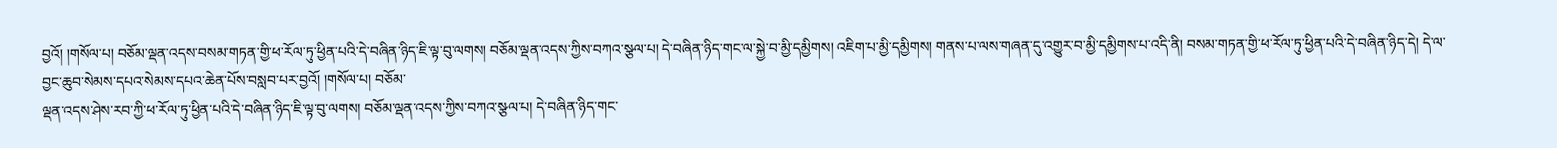བྱའོ། །གསོལ་པ། བཅོམ་ལྡན་འདས་བསམ་གཏན་གྱི་ཕ་རོལ་ཏུ་ཕྱིན་པའི་དེ་བཞིན་ཉིད་ཇི་ལྟ་བུ་ལགས། བཅོམ་ལྡན་འདས་ཀྱིས་བཀའ་སྩལ་པ། དེ་བཞིན་ཉིད་གང་ལ་སྐྱེ་བ་མྱི་དམྱིགས། འཇིག་པ་མྱི་དམྱིགས། གནས་པ་ལས་གཞན་དུ་འགྱུར་བ་མྱི་དམྱིགས་པ་འདི་ནི། བསམ་གཏན་གྱི་ཕ་རོལ་ཏུ་ཕྱིན་པའི་དེ་བཞིན་ཉིད་དེ། དེ་ལ་བྱང་ཆུབ་སེམས་དཔའ་སེམས་དཔའ་ཆེན་པོས་བསླབ་པར་བྱའོ། །གསོལ་པ། བཅོམ་
ལྡན་འདས་ཤེས་རབ་ཀྱི་ཕ་རོལ་ཏུ་ཕྱིན་པའི་དེ་བཞིན་ཉིད་ཇི་ལྟ་བུ་ལགས། བཅོམ་ལྡན་འདས་ཀྱིས་བཀའ་སྩལ་པ། དེ་བཞིན་ཉིད་གང་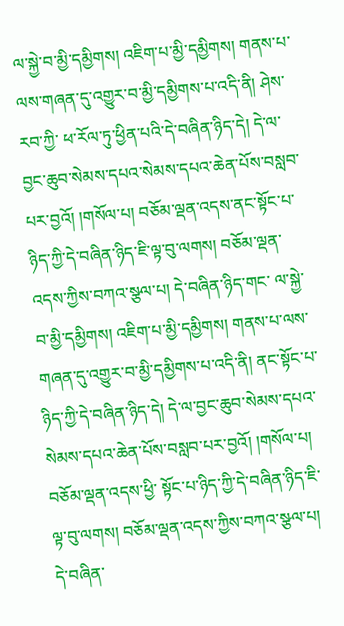ལ་སྐྱེ་བ་མྱི་དམྱིགས། འཇིག་པ་མྱི་དམྱིགས། གནས་པ་ལས་གཞན་དུ་འགྱུར་བ་མྱི་དམྱིགས་པ་འདི་ནི། ཤེས་རབ་ཀྱི་ ཕ་རོལ་ཏུ་ཕྱིན་པའི་དེ་བཞིན་ཉིད་དེ། དེ་ལ་བྱང་ཆུབ་སེམས་དཔའ་སེམས་དཔའ་ཆེན་པོས་བསླབ་པར་བྱའོ། །གསོལ་པ། བཅོམ་ལྡན་འདས་ནང་སྟོང་པ་ཉིད་ཀྱི་དེ་བཞིན་ཉིད་ཇི་ལྟ་བུ་ལགས། བཅོམ་ལྡན་འདས་ཀྱིས་བཀའ་སྩལ་པ། དེ་བཞིན་ཉིད་གང་ ལ་སྐྱེ་བ་མྱི་དམྱིགས། འཇིག་པ་མྱི་དམྱིགས། གནས་པ་ལས་གཞན་དུ་འགྱུར་བ་མྱི་དམྱིགས་པ་འདི་ནི། ནང་སྟོང་པ་ཉིད་ཀྱི་དེ་བཞིན་ཉིད་དེ། དེ་ལ་བྱང་ཆུབ་སེམས་དཔའ་སེམས་དཔའ་ཆེན་པོས་བསླབ་པར་བྱའོ། །གསོལ་པ། བཅོམ་ལྡན་འདས་ཕྱི་ སྟོང་པ་ཉིད་ཀྱི་དེ་བཞིན་ཉིད་ཇི་ལྟ་བུ་ལགས། བཅོམ་ལྡན་འདས་ཀྱིས་བཀའ་སྩལ་པ། དེ་བཞིན་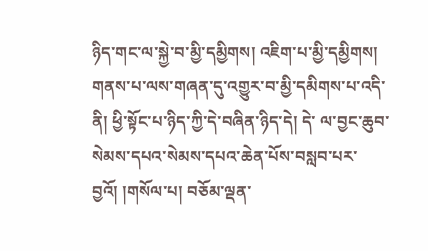ཉིད་གང་ལ་སྐྱེ་བ་མྱི་དམྱིགས། འཇིག་པ་མྱི་དམྱིགས། གནས་པ་ལས་གཞན་དུ་འགྱུར་བ་མྱི་དམིགས་པ་འདི་ནི། ཕྱི་སྟོང་པ་ཉིད་ཀྱི་དེ་བཞིན་ཉིད་དེ། དེ་ ལ་བྱང་ཆུབ་སེམས་དཔའ་སེམས་དཔའ་ཆེན་པོས་བསླབ་པར་བྱའོ། །གསོལ་པ། བཅོམ་ལྡན་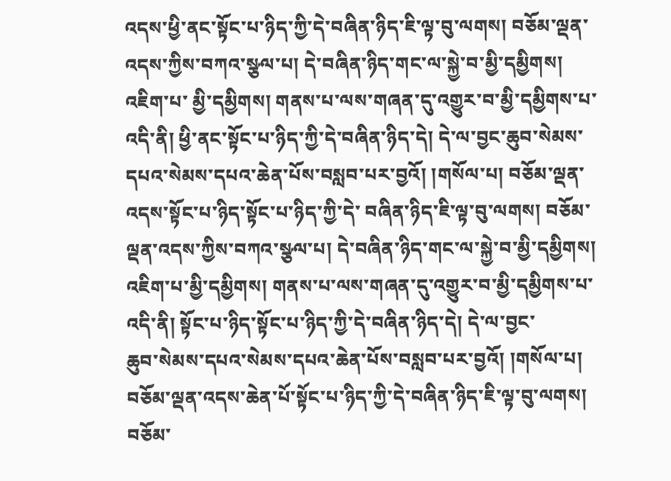འདས་ཕྱི་ནང་སྟོང་པ་ཉིད་ཀྱི་དེ་བཞིན་ཉིད་ཇི་ལྟ་བུ་ལགས། བཅོམ་ལྡན་འདས་ཀྱིས་བཀའ་སྩལ་པ། དེ་བཞིན་ཉིད་གང་ལ་སྐྱེ་བ་མྱི་དམྱིགས། འཇིག་པ་ མྱི་དམྱིགས། གནས་པ་ལས་གཞན་དུ་འགྱུར་བ་མྱི་དམྱིགས་པ་འདི་ནི། ཕྱི་ནང་སྟོང་པ་ཉིད་ཀྱི་དེ་བཞིན་ཉིད་དེ། དེ་ལ་བྱང་ཆུབ་སེམས་དཔའ་སེམས་དཔའ་ཆེན་པོས་བསླབ་པར་བྱའོ། །གསོལ་པ། བཅོམ་ལྡན་འདས་སྟོང་པ་ཉིད་སྟོང་པ་ཉིད་ཀྱི་དེ་ བཞིན་ཉིད་ཇི་ལྟ་བུ་ལགས། བཅོམ་ལྡན་འདས་ཀྱིས་བཀའ་སྩལ་པ། དེ་བཞིན་ཉིད་གང་ལ་སྐྱེ་བ་མྱི་དམྱིགས། འཇིག་པ་མྱི་དམྱིགས། གནས་པ་ལས་གཞན་དུ་འགྱུར་བ་མྱི་དམྱིགས་པ་འདི་ནི། སྟོང་པ་ཉིད་སྟོང་པ་ཉིད་ཀྱི་དེ་བཞིན་ཉིད་དེ། དེ་ལ་བྱང་
ཆུབ་སེམས་དཔའ་སེམས་དཔའ་ཆེན་པོས་བསླབ་པར་བྱའོ། །གསོལ་པ། བཅོམ་ལྡན་འདས་ཆེན་པོ་སྟོང་པ་ཉིད་ཀྱི་དེ་བཞིན་ཉིད་ཇི་ལྟ་བུ་ལགས། བཅོམ་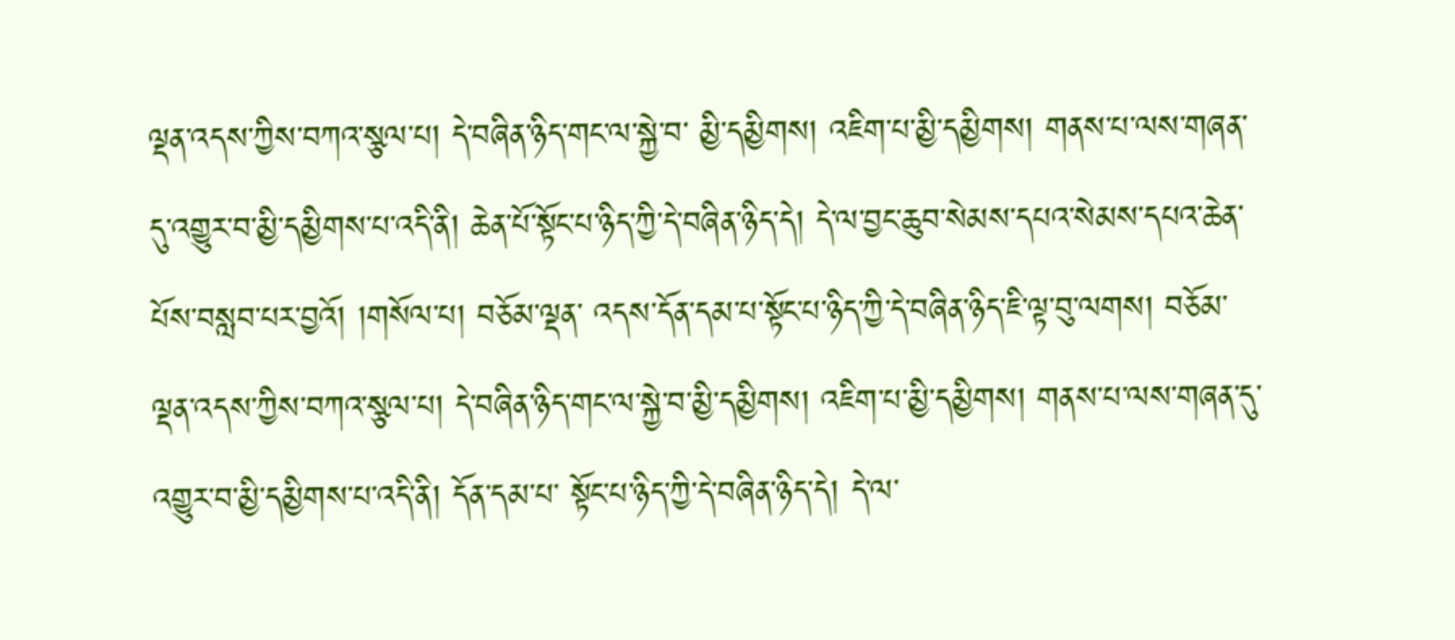ལྡན་འདས་ཀྱིས་བཀའ་སྩལ་པ། དེ་བཞིན་ཉིད་གང་ལ་སྐྱེ་བ་ མྱི་དམྱིགས། འཇིག་པ་མྱི་དམྱིགས། གནས་པ་ལས་གཞན་དུ་འགྱུར་བ་མྱི་དམྱིགས་པ་འདི་ནི། ཆེན་པོ་སྟོང་པ་ཉིད་ཀྱི་དེ་བཞིན་ཉིད་དེ། དེ་ལ་བྱང་ཆུབ་སེམས་དཔའ་སེམས་དཔའ་ཆེན་པོས་བསླབ་པར་བྱའོ། །གསོལ་པ། བཅོམ་ལྡན་ འདས་དོན་དམ་པ་སྟོང་པ་ཉིད་ཀྱི་དེ་བཞིན་ཉིད་ཇི་ལྟ་བུ་ལགས། བཅོམ་ལྡན་འདས་ཀྱིས་བཀའ་སྩལ་པ། དེ་བཞིན་ཉིད་གང་ལ་སྐྱེ་བ་མྱི་དམྱིགས། འཇིག་པ་མྱི་དམྱིགས། གནས་པ་ལས་གཞན་དུ་འགྱུར་བ་མྱི་དམྱིགས་པ་འདི་ནི། དོན་དམ་པ་ སྟོང་པ་ཉིད་ཀྱི་དེ་བཞིན་ཉིད་དེ། དེ་ལ་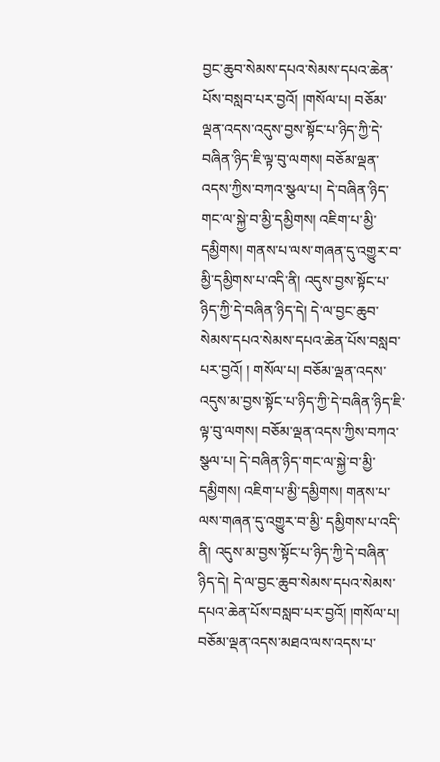བྱང་ཆུབ་སེམས་དཔའ་སེམས་དཔའ་ཆེན་པོས་བསླབ་པར་བྱའོ། །གསོལ་པ། བཅོམ་ལྡན་འདས་འདུས་བྱས་སྟོང་པ་ཉིད་ཀྱི་དེ་བཞིན་ཉིད་ཇི་ལྟ་བུ་ལགས། བཅོམ་ལྡན་འདས་ཀྱིས་བཀའ་སྩལ་པ། དེ་བཞིན་ཉིད་གང་ལ་སྐྱེ་བ་མྱི་དམྱིགས། འཇིག་པ་མྱི་དམྱིགས། གནས་པ་ལས་གཞན་དུ་འགྱུར་བ་མྱི་དམྱིགས་པ་འདི་ནི། འདུས་བྱས་སྟོང་པ་ཉིད་ཀྱི་དེ་བཞིན་ཉིད་དེ། དེ་ལ་བྱང་ཆུབ་སེམས་དཔའ་སེམས་དཔའ་ཆེན་པོས་བསླབ་པར་བྱའོ། ། གསོལ་པ། བཅོམ་ལྡན་འདས་འདུས་མ་བྱས་སྟོང་པ་ཉིད་ཀྱི་དེ་བཞིན་ཉིད་ཇི་ལྟ་བུ་ལགས། བཅོམ་ལྡན་འདས་ཀྱིས་བཀའ་སྩལ་པ། དེ་བཞིན་ཉིད་གང་ལ་སྐྱེ་བ་མྱི་དམྱིགས། འཇིག་པ་མྱི་དམྱིགས། གནས་པ་ལས་གཞན་དུ་འགྱུར་བ་མྱི་ དམྱིགས་པ་འདི་ནི། འདུས་མ་བྱས་སྟོང་པ་ཉིད་ཀྱི་དེ་བཞིན་ཉིད་དེ། དེ་ལ་བྱང་ཆུབ་སེམས་དཔའ་སེམས་དཔའ་ཆེན་པོས་བསླབ་པར་བྱའོ། །གསོལ་པ། བཅོམ་ལྡན་འདས་མཐའ་ལས་འདས་པ་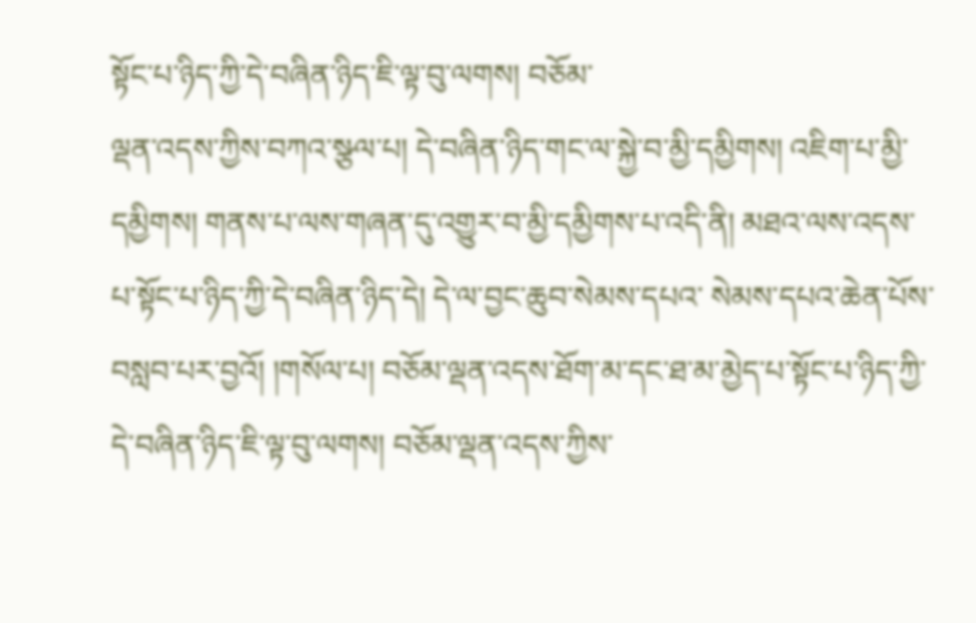སྟོང་པ་ཉིད་ཀྱི་དེ་བཞིན་ཉིད་ཇི་ལྟ་བུ་ལགས། བཅོམ་
ལྡན་འདས་ཀྱིས་བཀའ་སྩལ་པ། དེ་བཞིན་ཉིད་གང་ལ་སྐྱེ་བ་མྱི་དམྱིགས། འཇིག་པ་མྱི་དམྱིགས། གནས་པ་ལས་གཞན་དུ་འགྱུར་བ་མྱི་དམྱིགས་པ་འདི་ནི། མཐའ་ལས་འདས་པ་སྟོང་པ་ཉིད་ཀྱི་དེ་བཞིན་ཉིད་དེ། དེ་ལ་བྱང་ཆུབ་སེམས་དཔའ་ སེམས་དཔའ་ཆེན་པོས་བསླབ་པར་བྱའོ། །གསོལ་པ། བཅོམ་ལྡན་འདས་ཐོག་མ་དང་ཐ་མ་མྱེད་པ་སྟོང་པ་ཉིད་ཀྱི་དེ་བཞིན་ཉིད་ཇི་ལྟ་བུ་ལགས། བཅོམ་ལྡན་འདས་ཀྱིས་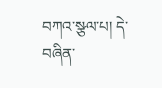བཀའ་སྩལ་པ། དེ་བཞིན་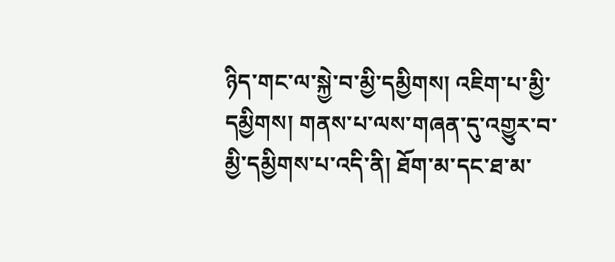ཉིད་གང་ལ་སྐྱེ་བ་མྱི་དམྱིགས། འཇིག་པ་མྱི་དམྱིགས། གནས་པ་ལས་གཞན་དུ་འགྱུར་བ་མྱི་དམྱིགས་པ་འདི་ནི། ཐོག་མ་དང་ཐ་མ་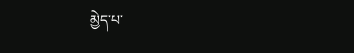མྱེད་པ་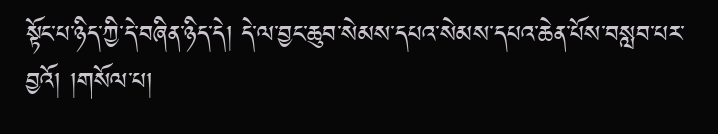སྟོང་པ་ཉིད་ཀྱི་དེ་བཞིན་ཉིད་དེ། དེ་ལ་བྱང་ཆུབ་སེམས་དཔའ་སེམས་དཔའ་ཆེན་པོས་བསླབ་པར་བྱའོ། །གསོལ་པ།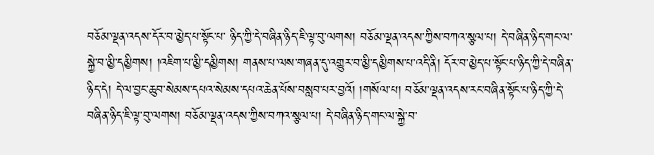བཅོམ་ལྡན་འདས་དོར་བ་མྱེད་པ་སྟོང་པ་ ཉིད་ཀྱི་དེ་བཞིན་ཉིད་ཇི་ལྟ་བུ་ལགས། བཅོམ་ལྡན་འདས་ཀྱིས་བཀའ་སྩལ་པ། དེ་བཞིན་ཉིད་གང་ལ་སྐྱེ་བ་མྱི་དམྱིགས། །འཇིག་པ་མྱི་དམྱིགས། གནས་པ་ལས་གཞན་དུ་འགྱུར་བ་མྱི་དམྱིགས་པ་འདི་ནི། དོར་བ་མྱེད་པ་སྟོང་པ་ཉིད་ཀྱི་དེ་བཞིན་ ཉིད་དེ། དེ་ལ་བྱང་ཆུབ་སེམས་དཔའ་སེམས་དཔའ་ཆེན་པོས་བསླབ་པར་བྱའོ། །གསོལ་པ། བཅོམ་ལྡན་འདས་རང་བཞིན་སྟོང་པ་ཉིད་ཀྱི་དེ་བཞིན་ཉིད་ཇི་ལྟ་བུ་ལགས། བཅོམ་ལྡན་འདས་ཀྱིས་བཀའ་སྩལ་པ། དེ་བཞིན་ཉིད་གང་ལ་སྐྱེ་བ་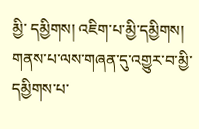མྱི་ དམྱིགས། འཇིག་པ་མྱི་དམྱིགས། གནས་པ་ལས་གཞན་དུ་འགྱུར་བ་མྱི་དམྱིགས་པ་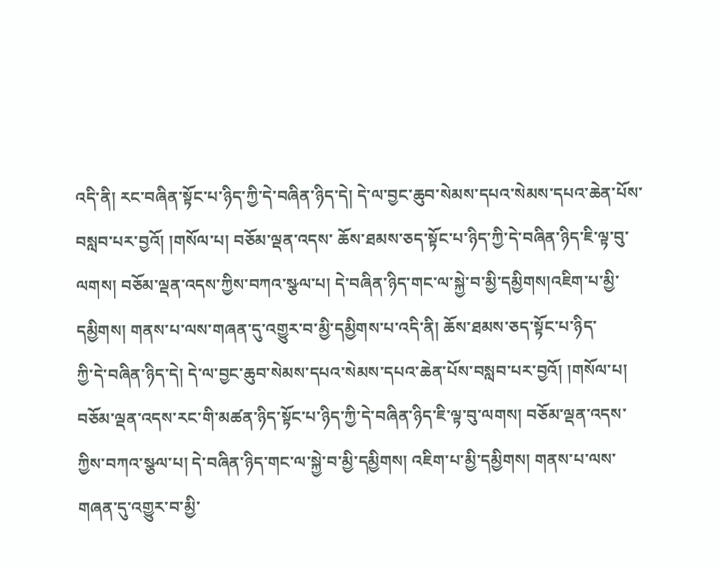འདི་ནི། རང་བཞིན་སྟོང་པ་ཉིད་ཀྱི་དེ་བཞིན་ཉིད་དེ། དེ་ལ་བྱང་ཆུབ་སེམས་དཔའ་སེམས་དཔའ་ཆེན་པོས་བསླབ་པར་བྱའོ། །གསོལ་པ། བཅོམ་ལྡན་འདས་ ཆོས་ཐམས་ཅད་སྟོང་པ་ཉིད་ཀྱི་དེ་བཞིན་ཉིད་ཇི་ལྟ་བུ་ལགས། བཅོམ་ལྡན་འདས་ཀྱིས་བཀའ་སྩལ་པ། དེ་བཞིན་ཉིད་གང་ལ་སྐྱེ་བ་མྱི་དམྱིགས།འཇིག་པ་མྱི་དམྱིགས། གནས་པ་ལས་གཞན་དུ་འགྱུར་བ་མྱི་དམྱིགས་པ་འདི་ནི། ཆོས་ཐམས་ཅད་སྟོང་པ་ཉིད་
ཀྱི་དེ་བཞིན་ཉིད་དེ། དེ་ལ་བྱང་ཆུབ་སེམས་དཔའ་སེམས་དཔའ་ཆེན་པོས་བསླབ་པར་བྱའོ། །གསོལ་པ། བཅོམ་ལྡན་འདས་རང་གི་མཚན་ཉིད་སྟོང་པ་ཉིད་ཀྱི་དེ་བཞིན་ཉིད་ཇི་ལྟ་བུ་ལགས། བཅོམ་ལྡན་འདས་ཀྱིས་བཀའ་སྩལ་པ། དེ་བཞིན་ཉིད་གང་ལ་སྐྱེ་བ་མྱི་དམྱིགས། འཇིག་པ་མྱི་དམྱིགས། གནས་པ་ལས་གཞན་དུ་འགྱུར་བ་མྱི་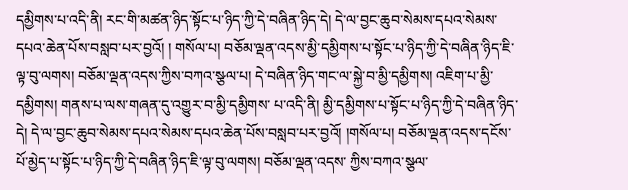དམྱིགས་པ་འདི་ནི། རང་གི་མཚན་ཉིད་སྟོང་པ་ཉིད་ཀྱི་དེ་བཞིན་ཉིད་དེ། དེ་ལ་བྱང་ཆུབ་སེམས་དཔའ་སེམས་དཔའ་ཆེན་པོས་བསླབ་པར་བྱའོ། ། གསོལ་པ། བཅོམ་ལྡན་འདས་མྱི་དམྱིགས་པ་སྟོང་པ་ཉིད་ཀྱི་དེ་བཞིན་ཉིད་ཇི་ལྟ་བུ་ལགས། བཅོམ་ལྡན་འདས་ཀྱིས་བཀའ་སྩལ་པ། དེ་བཞིན་ཉིད་གང་ལ་སྐྱེ་བ་མྱི་དམྱིགས། འཇིག་པ་མྱི་དམྱིགས། གནས་པ་ལས་གཞན་དུ་འགྱུར་བ་མྱི་དམྱིགས་ པ་འདི་ནི། མྱི་དམྱིགས་པ་སྟོང་པ་ཉིད་ཀྱི་དེ་བཞིན་ཉིད་དེ། དེ་ལ་བྱང་ཆུབ་སེམས་དཔའ་སེམས་དཔའ་ཆེན་པོས་བསླབ་པར་བྱའོ། །གསོལ་པ། བཅོམ་ལྡན་འདས་དངོས་པོ་མྱེད་པ་སྟོང་པ་ཉིད་ཀྱི་དེ་བཞིན་ཉིད་ཇི་ལྟ་བུ་ལགས། བཅོམ་ལྡན་འདས་ ཀྱིས་བཀའ་སྩལ་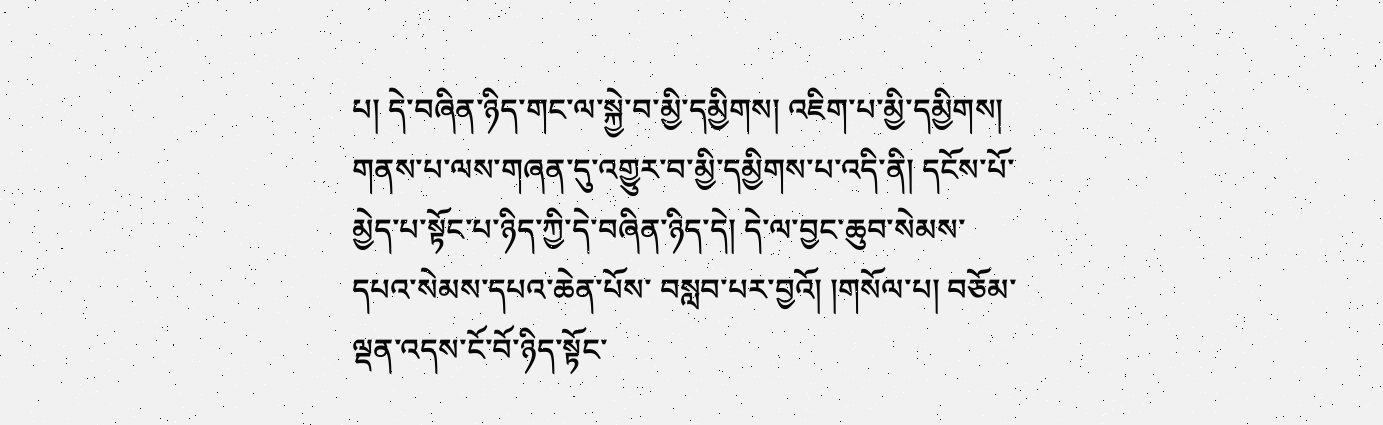པ། དེ་བཞིན་ཉིད་གང་ལ་སྐྱེ་བ་མྱི་དམྱིགས། འཇིག་པ་མྱི་དམྱིགས། གནས་པ་ལས་གཞན་དུ་འགྱུར་བ་མྱི་དམྱིགས་པ་འདི་ནི། དངོས་པོ་མྱེད་པ་སྟོང་པ་ཉིད་ཀྱི་དེ་བཞིན་ཉིད་དེ། དེ་ལ་བྱང་ཆུབ་སེམས་དཔའ་སེམས་དཔའ་ཆེན་པོས་ བསླབ་པར་བྱའོ། །གསོལ་པ། བཅོམ་ལྡན་འདས་ངོ་བོ་ཉིད་སྟོང་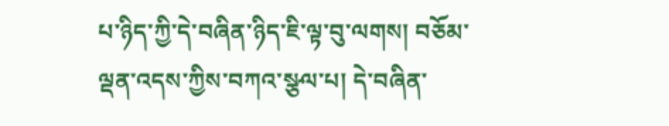པ་ཉིད་ཀྱི་དེ་བཞིན་ཉིད་ཇི་ལྟ་བུ་ལགས། བཅོམ་ལྡན་འདས་ཀྱིས་བཀའ་སྩལ་པ། དེ་བཞིན་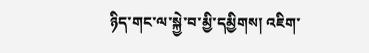ཉིད་གང་ལ་སྐྱེ་བ་མྱི་དམྱིགས། འཇིག་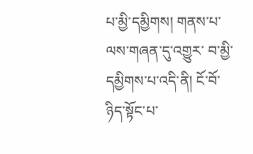པ་མྱི་དམྱིགས། གནས་པ་ལས་གཞན་དུ་འགྱུར་ བ་མྱི་དམྱིགས་པ་འདི་ནི། ངོ་བོ་ཉིད་སྟོང་པ་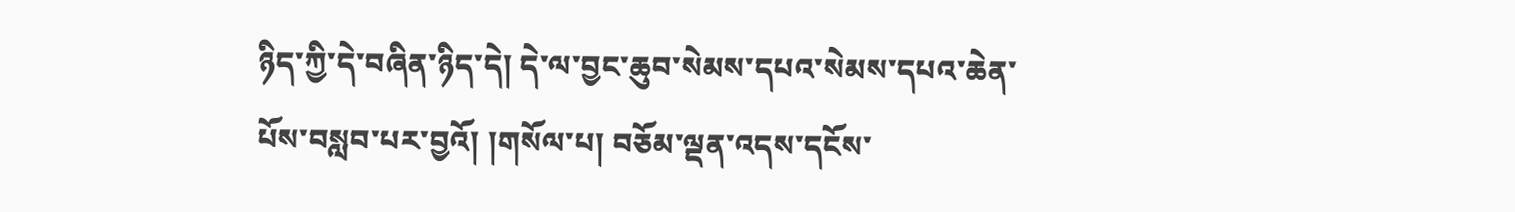ཉིད་ཀྱི་དེ་བཞིན་ཉིད་དེ། དེ་ལ་བྱང་ཆུབ་སེམས་དཔའ་སེམས་དཔའ་ཆེན་པོས་བསླབ་པར་བྱའོ། །གསོལ་པ། བཅོམ་ལྡན་འདས་དངོས་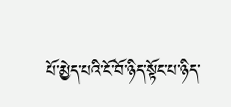པོ་མྱེད་པའི་ངོ་བོ་ཉིད་སྟོང་པ་ཉིད་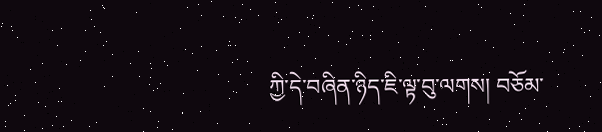ཀྱི་དེ་བཞིན་ཉིད་ཇི་ལྟ་བུ་ལགས། བཅོམ་